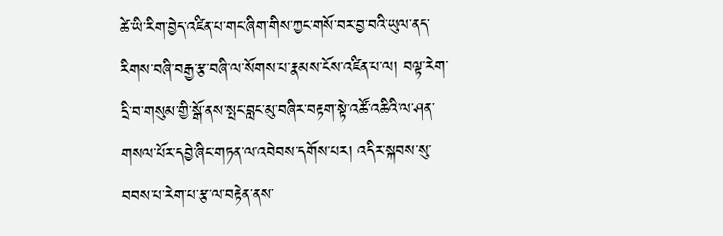ཚེ་ཡི་རིག་བྱེད་འཛིན་པ་གང་ཞིག་གིས་ཀྱང་གསོ་བར་བྱ་བའི་ཡུལ་ནད་རིགས་བཞི་བརྒྱ་རྩ་བཞི་ལ་སོགས་པ་རྣམས་ངོས་འཛིན་པ་ལ། བལྟ་རེག་དྲི་བ་གསུམ་གྱི་སྒོ་ནས་སྤང་བླང་མུ་བཞིར་བརྟག་སྟེ་འཚོ་འཆིའི་ལ་ཤན་གསལ་པོར་དབྱེ་ཞིང་གཏན་ལ་འབེབས་དགོས་པར། འདིར་སྐབས་སུ་བབས་པ་རེག་པ་རྩ་ལ་བརྟེན་ནས་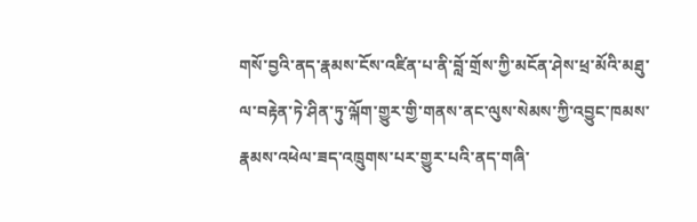གསོ་བྱའི་ནད་རྣམས་ངོས་འཛིན་པ་ནི་བློ་གྲོས་ཀྱི་མངོན་ཤེས་ཕྲ་མོའི་མཐུ་ལ་བརྟེན་ཏེ་ཤིན་ཏུ་ལྐོག་གྱུར་གྱི་གནས་ནང་ལུས་སེམས་ཀྱི་འབྱུང་ཁམས་རྣམས་འཕེལ་ཟད་འཁྲུགས་པར་གྱུར་པའི་ནད་གཞི་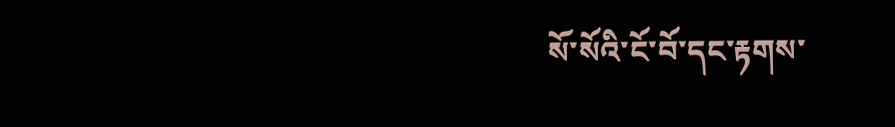སོ་སོའི་ངོ་བོ་དང་རྟགས་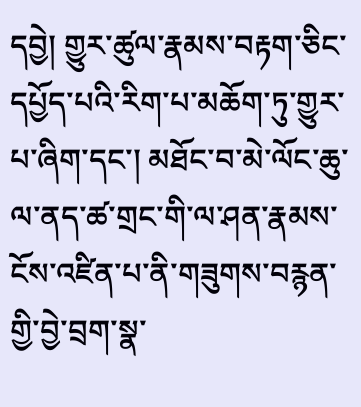དབྱེ། གྱུར་ཚུལ་རྣམས་བརྟག་ཅིང་དཔྱོད་པའི་རིག་པ་མཆོག་ཏུ་གྱུར་པ་ཞིག་དང་། མཐོང་བ་མེ་ལོང་ཆུ་ལ་ནད་ཚ་གྲང་གི་ལ་ཤན་རྣམས་ངོས་འཛིན་པ་ནི་གཟུགས་བརྙན་གྱི་བྱེ་བྲག་སྣ་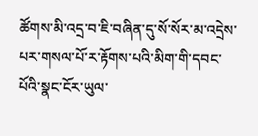ཚོགས་མི་འདྲ་བ་ཇི་བཞིན་དུ་སོ་སོར་མ་འདྲེས་པར་གསལ་པོ་ར་རྟོགས་པའི་མིག་གི་དབང་པོའི་སྣང་ངོར་ཡུལ་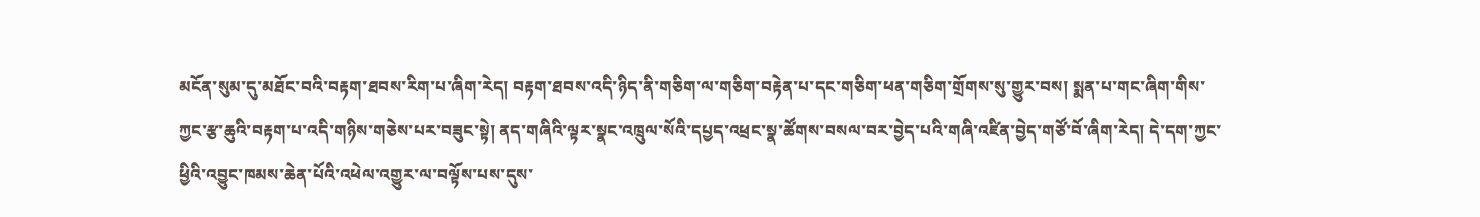མངོན་སུམ་དུ་མཐོང་བའི་བརྟག་ཐབས་རིག་པ་ཞིག་རེད། བརྟག་ཐབས་འདི་ཉིད་ནི་གཅིག་ལ་གཅིག་བརྟེན་པ་དང་གཅིག་ཕན་གཅིག་གྲོགས་སུ་གྱུར་བས། སྨན་པ་གང་ཞིག་གིས་ཀྱང་རྩ་ཆུའི་བརྟག་པ་འདི་གཉིས་གཅེས་པར་བཟུང་སྟེ། ནད་གཞིའི་ལྟར་སྣང་འཁྲུལ་སོའི་དཔྱད་འཕྲང་སྣ་ཚོགས་བསལ་བར་བྱེད་པའི་གཞི་འཛིན་བྱེད་གཙོ་བོ་ཞིག་རེད། དེ་དག་ཀྱང་ཕྱིའི་འབྱུང་ཁམས་ཆེན་པོའི་འཕེལ་འགྱུར་ལ་བལྟོས་པས་དུས་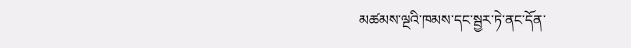མཚམས་ལྔའི་ཁམས་དང་སྦྱར་ཏེ་ནང་དོན་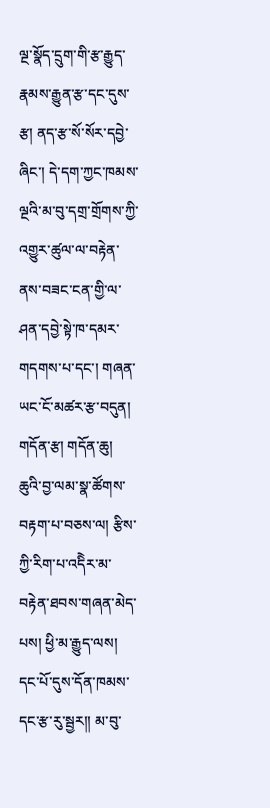ལྔ་སྣོད་དྲུག་གི་རྩ་རྒྱུད་རྣམས་རྒྱུན་རྩ་དང་དུས་རྩ། ནད་རྩ་སོ་སོར་དབྱེ་ཞིང་། དེ་དག་ཀྱང་ཁམས་ལྔའི་མ་བུ་དགྲ་གྲོགས་ཀྱི་འགྱུར་ཚུལ་ལ་བརྟེན་ནས་བཟང་ངན་གྱི་ལ་ཤན་དབྱེ་སྟེ་ཁ་དམར་གདགས་པ་དང་། གཞན་ཡང་ངོ་མཚར་རྩ་བདུན། གདོན་རྩ། གདོན་ཆུ། ཆུའི་བྱ་ལམ་སྣ་ཚོགས་བརྟག་པ་བཅས་ལ། རྩིས་ཀྱི་རིག་པ་འདིེར་མ་བརྟེན་ཐབས་གཞན་མེད་པས། ཕྱི་མ་རྒྱུད་ལས། དང་པོ་དུས་དོན་ཁམས་དང་རྩ་རུ་སྦྱར།། མ་བུ་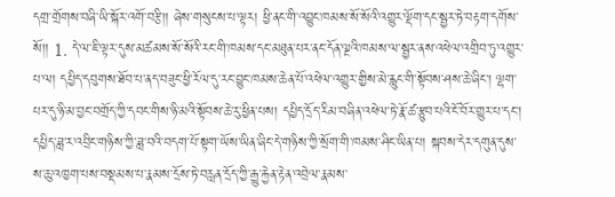དགྲ་གྲོགས་བཞི་ཡི་སྐོར་འགོ་བརྩི།། ཞེས་གསུངས་པ་ལྟར། ཕྱི་ནང་གི་འབྱུང་ཁམས་སོ་སོའི་འགྱུར་ལྡོག་དང་སྦྱར་ཏེ་བརྟག་དགོས་སོ།། 1. དེ་ལ་ཇི་ལྟར་དུས་མཚམས་སོ་སོའི་རང་གི་ཁམས་དང་མཐུན་པར་ནང་དོན་ལྔའི་ཁམས་ལ་སྦྱར་ནས་འཕེལ་འགྲིབ་ཏུ་འགྱུར་པ་ལ། དཔྱིད་དབུགས་ཐོབ་པ་ནད་བཟུང་ཕྱི་རོལ་དུ་རང་བྱུང་ཁམས་ཆེན་པོ་འཕེལ་འགྱུར་གྱིས་མེ་རླུང་གི་སྟོབས་ཤས་ཆེ་ཞིང་། ལྷག་པར་དུ་ཉི་མ་བྱང་བགྲོད་ཀྱི་དབང་གིས་ཉི་མའི་སྟོབས་ཆེ་རུ་ཕྱིན་པས། དཔྱིད་དྲོད་རིམ་བཞིན་འཕེལ་ཏེ་རྣོ་ཚ་རྩུབ་པའི་ངོ་བོར་གྱུར་པ་དང་། དཔྱིད་ཟླ་ར་འབྲིང་གཉིས་ཀྱི་ཟླ་བའི་བདག་པོ་སྟག་ཡོས་ཡིན་ཞིང་དེ་གཉིས་ཀྱི་སྲོག་གི་ཁམས་ཤིང་ཡིན་པ། སྐབས་དེར་དགུན་དུས་ས་ཆུ་འཁྱག་པས་བསྡམས་པ་རྣམས་དྲོས་ཏེ་བརླན་དྲོད་ཀྱི་རྒྱུ་རྐྱེན་རྟེན་འབྲེལ་རྣམས་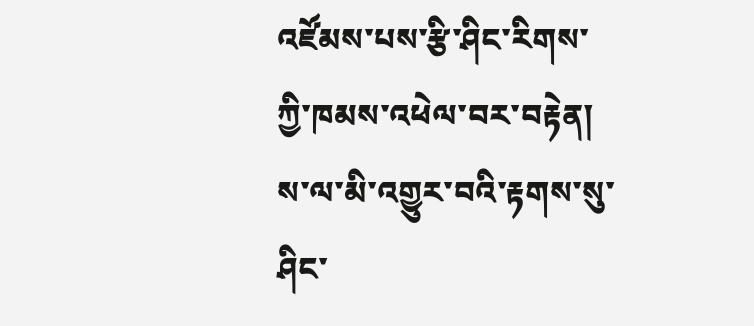འཛོམས་པས་རྩི་ཤིང་རིགས་ཀྱི་ཁམས་འཕེལ་བར་བརྟེན། ས་ལ་མི་འགྱུར་བའི་རྟགས་སུ་ཤིང་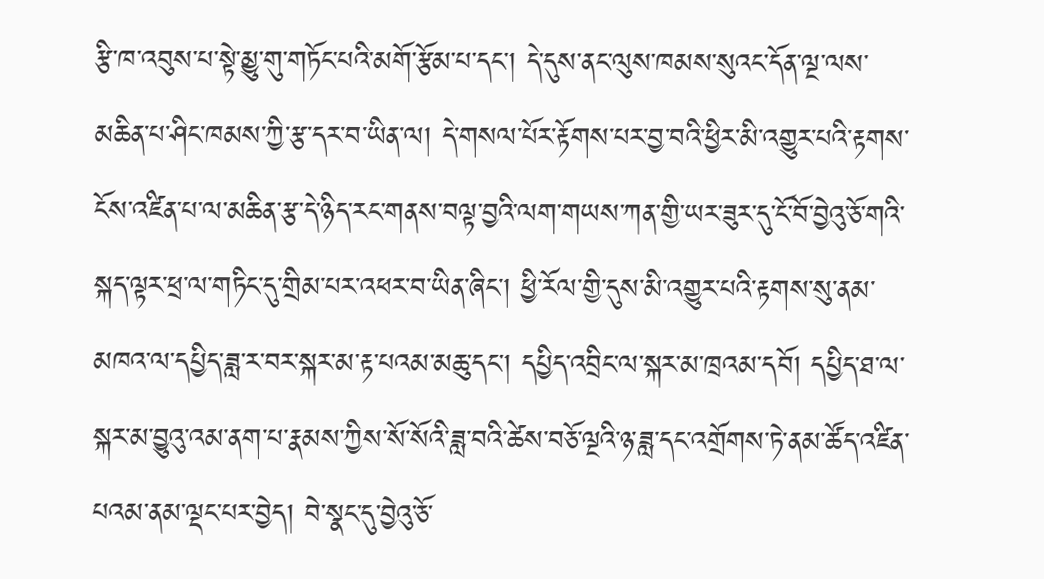རྩི་ཁ་འབུས་པ་སྟེ་མྱུ་གུ་གཏོང་པའི་མགོ་རྩོམ་པ་དང་། དེ་དུས་ནང་ལུས་ཁམས་སུའང་དོན་ལྔ་ལས་མཆིན་པ་ཤིང་ཁམས་ཀྱི་རྩ་དར་བ་ཡིན་ལ། དེ་གསལ་པོར་རྟོགས་པར་བྱ་བའི་ཕྱིར་མི་འགྱུར་པའི་རྟགས་ངོས་འཛིན་པ་ལ་མཆིན་རྩ་དེ་ཉིད་རང་གནས་བལྟ་བྱའི་ལག་གཡས་ཀན་གྱི་ཡར་ཟུར་དུ་ངོ་བོ་བྱེའུ་ཅོ་གའི་སྐད་ལྟར་ཕྲ་ལ་གཏིང་དུ་གྲིམ་པར་འཕར་བ་ཡིན་ཞིང་། ཕྱི་རོལ་གྱི་དུས་མི་འགྱུར་པའི་རྟགས་སུ་ནམ་མཁའ་ལ་དཔྱིད་ཟླ་ར་བར་སྐར་མ་རྟ་པའམ་མཆུ་དང་། དཔྱིད་འབྲིང་ལ་སྐར་མ་ཁྲའམ་དབོ། དཔྱིད་ཐ་ལ་སྐར་མ་བྱུའུ་འམ་ནག་པ་རྣམས་ཀྱིས་སོ་སོའི་ཟླ་བའི་ཚེས་བཅོ་ལྔའི་ཉ་ཟླ་དང་འགྲོགས་ཏེ་ནམ་ཚོད་འཛིན་པའམ་ནམ་ལྡང་པར་བྱེད། བེ་སྣང་དུ་བྱེའུ་ཅོ་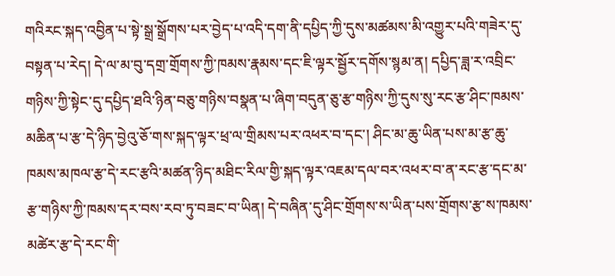གའིརང་སྐད་འབྱིན་པ་སྟེ་སྒྲ་སྒྲོགས་པར་བྱེད་པ་འདི་དག་ནི་དཔྱིད་ཀྱི་དུས་མཚམས་མི་འགྱུར་པའི་གཟེར་དུ་བསྟན་པ་རེད། དེ་ལ་མ་བུ་དགྲ་གྲོགས་ཀྱི་ཁམས་རྣམས་དང་ཇི་ལྟར་སྦྱོར་དགོས་སྙམ་ན། དཔྱིད་ཟླ་ར་འབྲིང་གཉིས་ཀྱི་སྟེང་དུ་དཔྱིད་ཐའི་ཉིན་བཅུ་གཉིས་བསྣན་པ་ཞིག་བདུན་ཅུ་རྩ་གཉིས་ཀྱི་དུས་སུ་རང་རྩ་ཤིང་ཁམས་མཆིན་པ་རྩ་དེ་ཉིད་བྱེའུ་ཅོ་གས་སྐད་ལྟར་ཕྲ་ལ་གྲིམས་པར་འཕར་བ་དང་། ཤིང་མ་ཆུ་ཡིན་པས་མ་རྩ་ཆུ་ཁམས་མཁལ་རྩ་དེ་རང་རྩའི་མཚན་ཉིད་མཐིང་རིལ་གྱི་སྐད་ལྟར་འཇམ་དལ་བར་འཕར་བ་ན་རང་རྩ་དང་མ་རྩ་གཉིས་ཀྱི་ཁམས་དར་བས་རབ་ཏུ་བཟང་བ་ཡིན། དེ་བཞིན་དུ་ཤིང་གྲོགས་ས་ཡིན་པས་གྲོགས་རྩ་ས་ཁམས་མཚེར་རྩ་དེ་རང་གི་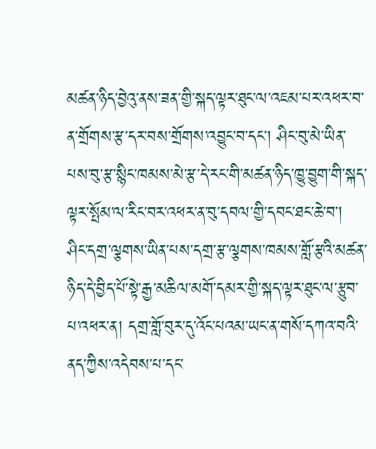མཚན་ཉིད་བྱེའུ་ནས་ཟན་གྱི་སྐད་ལྟར་ཐུང་ལ་འཇམ་པར་འཕར་བ་ན་གྲོགས་རྩ་དར་བས་གྲོགས་འབྱུང་བ་དང་། ཤིང་བུ་མེ་ཡིན་པས་བུ་རྩ་སྙིང་ཁམས་མེ་རྩ་དེ་རང་གི་མཚན་ཉིད་ཁྱུ་བྱུག་གི་སྐད་ལྟར་སྤོམ་ལ་རིང་བར་འཕར་ན་བུ་དབལ་གྱི་དབང་ཐང་ཆེ་བ་། ཤིང་དགྲ་ལྕགས་ཡིན་པས་དགྲ་རྩ་ལྕགས་ཁམས་གློ་རྩའི་མཚན་ཉིད་དེ་བྱིད་པོ་སྟེ་རྒྱ་མཆིལ་མགོ་དམར་གྱི་སྐད་ལྟར་ཐུང་ལ་རྩུབ་པ་འཕར་ན། དགྲ་གློ་བུར་དུ་འོང་པའམ་ཡང་ན་གསོ་དཀའ་བའི་ནད་ཀྱིས་འདེབས་པ་དང་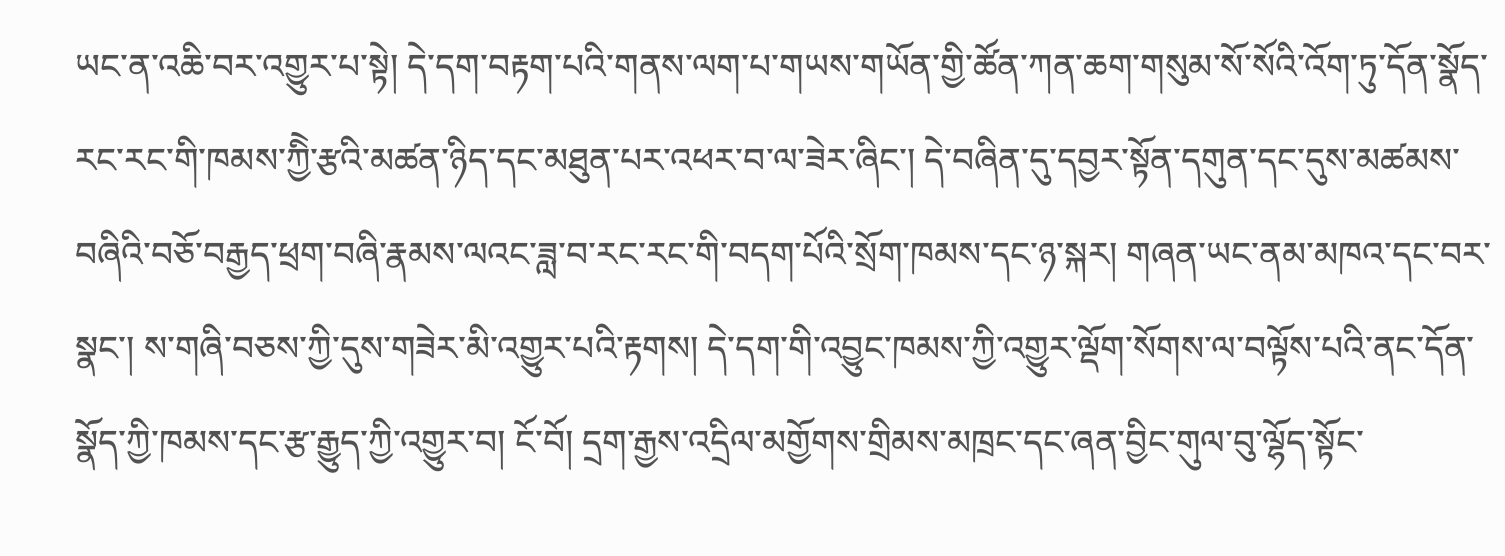ཡང་ན་འཆི་བར་འགྱུར་པ་སྟེ། དེ་དག་བརྟག་པའི་གནས་ལག་པ་གཡས་གཡོན་གྱི་ཚོན་ཀན་ཆག་གསུམ་སོ་སོའི་འོག་ཏུ་དོན་སྣོད་རང་རང་གི་ཁམས་ཀྱིེ་རྩའི་མཚན་ཉིད་དང་མཐུན་པར་འཕར་བ་ལ་ཟེར་ཞིང་། དེ་བཞིན་དུ་དབྱར་སྟོན་དགུན་དང་དུས་མཚམས་བཞིའི་བཅོ་བརྒྱད་ཕྲག་བཞི་རྣམས་ལའང་ཟླ་བ་རང་རང་གི་བདག་པོའི་སྲོག་ཁམས་དང་ཉ་སྐར། གཞན་ཡང་ནམ་མཁའ་དང་བར་སྣང་། ས་གཞི་བཅས་ཀྱི་དུས་གཟེར་མི་འགྱུར་པའི་རྟགས། དེ་དག་གི་འབྱུང་ཁམས་ཀྱི་འགྱུར་ལྡོག་སོགས་ལ་བལྟོས་པའི་ནང་དོན་སྣོད་ཀྱི་ཁམས་དང་རྩ་རྒྱུད་ཀྱི་འགྱུར་བ། ངོ་བོ། དྲག་རྒྱས་འདྲིལ་མགྱོགས་གྲིམས་མཁྲང་དང་ཞན་བྱིང་གུལ་བུ་ལྷོད་སྟོང་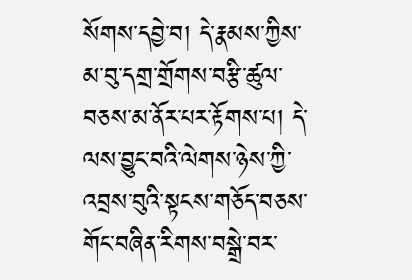སོགས་དབྱེ་བ། དེ་རྣམས་ཀྱིས་མ་བུ་དགྲ་གྲོགས་བརྩི་ཚུལ་བཅས་མ་ནོར་པར་རྟོགས་པ། དེ་ལས་བྱུང་བའི་ལེགས་ཉེས་ཀྱི་འབྲས་བུའི་སྟངས་གཅོད་བཅས་གོང་བཞིན་རིགས་བསྒྲེ་བར་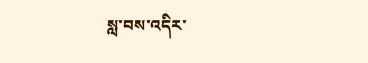སླ་བས་འདིར་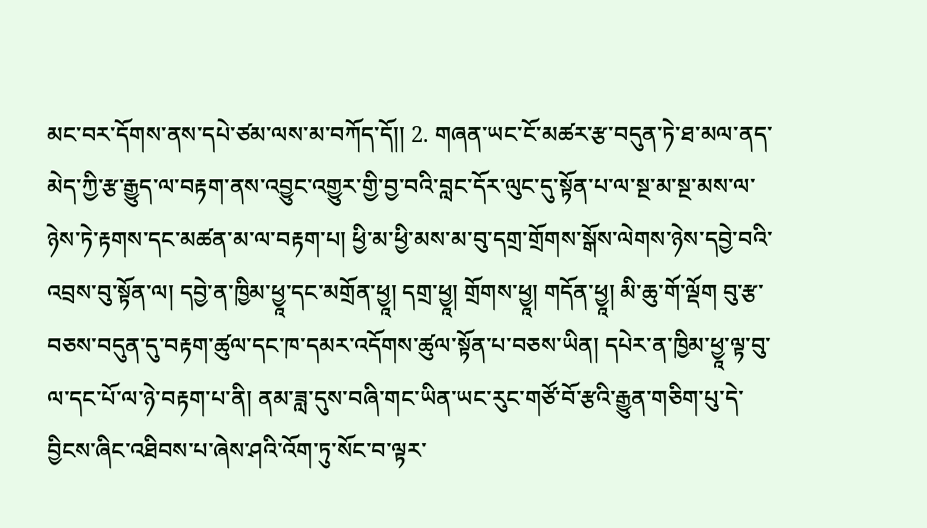མང་བར་དོགས་ནས་དཔེ་ཙམ་ལས་མ་བཀོད་དོ།། 2. གཞན་ཡང་ངོ་མཚར་རྩ་བདུན་ཏེ་ཐ་མལ་ནད་མེད་ཀྱི་རྩ་རྒྱུད་ལ་བརྟག་ནས་འབྱུང་འགྱུར་གྱི་བྱ་བའི་བླང་དོར་ལུང་དུ་སྟོན་པ་ལ་སྔ་མ་སྔ་མས་ལ་ཉེས་ཏེ་རྟགས་དང་མཚན་མ་ལ་བརྟག་པ། ཕྱི་མ་ཕྱི་མས་མ་བུ་དགྲ་གྲོགས་སྒོས་ལེགས་ཉེས་དབྱེ་བའི་འབྲས་བུ་སྟོན་ལ། དབྱེ་ན་ཁྱིམ་ཕྱཱ་དང་མགྲོན་ཕྱཱ། དགྲ་ཕྱཱ། གྲོགས་ཕྱཱ། གདོན་ཕྱཱ། མི་ཆུ་གོ་ལྡོག བུ་རྩ་བཅས་བདུན་དུ་བརྟག་ཚུལ་དང་ཁ་དམར་འདོགས་ཚུལ་སྟོན་པ་བཅས་ཡིན། དཔེར་ན་ཁྱིམ་ཕྱཱ་ལྟ་བུ་ལ་དང་པོ་ལ་ཉེ་བརྟག་པ་ནི། ནམ་ཟླ་དུས་བཞི་གང་ཡིན་ཡང་རུང་གཙོ་བོ་རྩའི་རྒྱུན་གཅིག་པུ་དེ་བྱིངས་ཞིང་འཐིབས་པ་ཞེས་ཤའི་འོག་ཏུ་སོང་བ་ལྟར་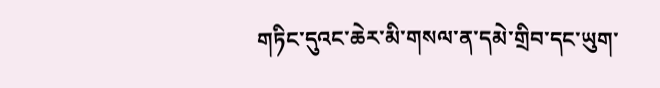གཏིང་དུའང་ཆེར་མི་གསལ་ན་དམེ་གྲིབ་དང་ཡུག་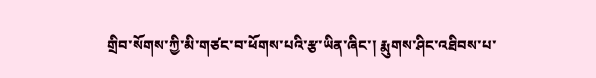གྲིབ་སོགས་ཀྱི་མི་གཙང་བ་ཕོགས་པའི་རྩ་ཡིན་ཞིང་། རྨུགས་ཤིང་འཐིབས་པ་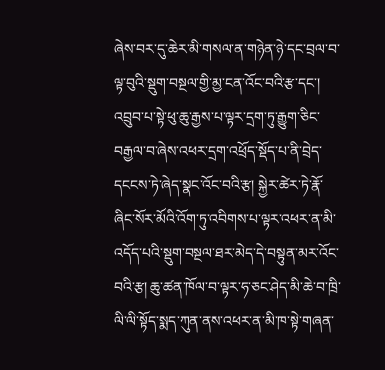ཞེས་བར་དུ་ཆེར་མི་གསལ་ན་གཉེན་ཉེ་དང་བྲལ་བ་ལྟ་བུའི་སྡུག་བསྔལ་གྱི་མྱ་ངན་འོང་བའི་རྩ་དང་། འབྲུབ་པ་སྟེ་ཕུ་ཆུ་རྒྱས་པ་ལྟར་དྲག་ཏུ་རྒྱུག་ཅིང་བརྒྱལ་བ་ཞེས་འཕར་དྲག་འཕྲོད་སྡོད་པ་ནི་བྲེད་དངངས་ཏེ་ཞེད་སྣང་འོང་བའི་རྩ། སྐྱེར་ཚེར་ཏེ་རྣོ་ཞིང་སོར་མོའི་འོག་ཏུ་འབིགས་པ་ལྟར་འཕར་ན་མི་འདོད་པའི་སྡུག་བསྔལ་ཐར་མེད་དེ་བསྟུན་མར་འོང་བའི་རྩ། ཆུ་ཚན་ཁོལ་བ་ལྟར་ཧ་ཅང་ཤེད་མི་ཆེ་བ་ཁྲི་ལི་ལི་སྟོད་སྨད་ཀུན་ནས་འཕར་ན་མི་ཁ་སྟེ་གཞན་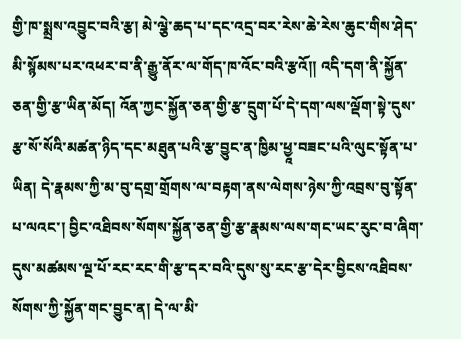གྱི་ཁ་སྨྲས་འབྱུང་བའི་རྩ། མེ་ལྕེ་ཆད་པ་དང་འདྲ་བར་རེས་ཆེ་རེས་ཆུང་གིས་ཤེད་མི་སྙོམས་པར་འཕར་བ་ནི་རྒྱུ་ནོར་ལ་གོད་ཁ་འོང་བའི་རྩའོ།། འདི་དག་ནི་སྐྱོན་ཅན་གྱི་རྩ་ཡིན་མོད། འོན་ཀྱང་སྐྱོན་ཅན་གྱི་རྩ་དྲུག་པོ་དེ་དག་ལས་ལྡོག་སྟེ་དུས་རྩ་སོ་སོའི་མཚན་ཉིད་དང་མཐུན་པའི་རྩ་བྱུང་ན་ཁྱིམ་ཕྱཱ་བཟང་པའི་ལུང་སྟོན་པ་ཡིན། དེ་རྣམས་ཀྱི་མ་བུ་དགྲ་གྲོགས་ལ་བརྟག་ནས་ལེགས་ཉེས་ཀྱི་འབྲས་བུ་སྟོན་པ་ལའང་། བྱིང་འཐིབས་སོགས་སྐྱོན་ཅན་གྱི་རྩ་རྣམས་ལས་གང་ཡང་རུང་བ་ཞིག་དུས་མཚམས་ལྔ་པོ་རང་རང་གི་རྩ་དར་བའི་དུས་སུ་རང་རྩ་དེར་བྱིངས་འཐིབས་སོགས་ཀྱི་སྐྱོན་གང་བྱུང་ན། དེ་ལ་མི་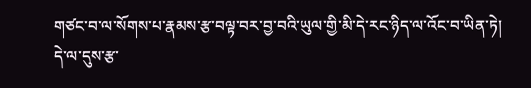གཙང་བ་ལ་སོགས་པ་རྣམས་རྩ་བལྟ་བར་བྱ་བའི་ཡུལ་གྱི་མི་དེ་རང་ཉིད་ལ་འོང་བ་ཡིན་ཏེ། དེ་ལ་དུས་རྩ་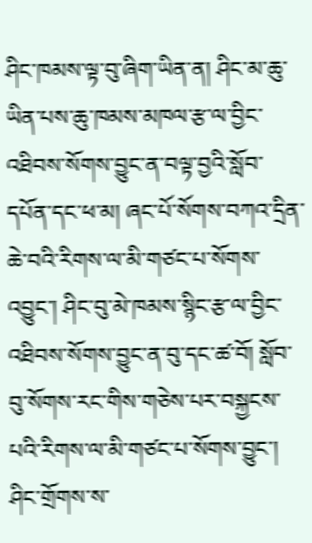ཤིང་ཁམས་ལྟ་བུ་ཞིག་ཡིན་ན། ཤིང་མ་ཆུ་ཡིན་པས་ཆུ་ཁམས་མཁལ་རྩ་ལ་བྱིང་འཐིབས་སོགས་བྱུང་ན་བལྟ་བྱའི་སློབ་དཔོན་དང་ཕ་མ། ཞང་པོ་སོགས་བཀའ་དྲིན་ཆེ་བའི་རིགས་ལ་མི་གཙང་པ་སོགས་འབྱུང་། ཤིང་བུ་མེ་ཁམས་སྙིང་རྩ་ལ་བྱིང་འཐིབས་སོགས་བྱུང་ན་བུ་དང་ཚ་བོ། སློབ་བུ་སོགས་རང་གིས་གཅེས་པར་བསྐྱངས་པའི་རིགས་ལ་མི་གཙང་པ་སོགས་བྱུང་། ཤིང་གྲོགས་ས་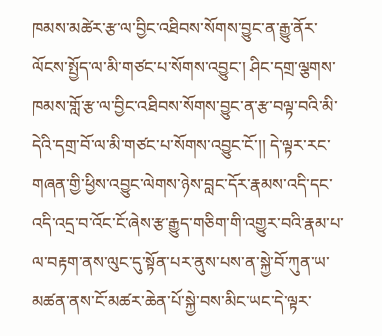ཁམས་མཚེར་རྩ་ལ་བྱིང་འཐིབས་སོགས་བྱུང་ན་རྒྱུ་ནོར་ལོངས་སྤྱོད་ལ་མི་གཙང་པ་སོགས་འབྱུང་། ཤིང་དགྲ་ལྕགས་ཁམས་གློ་རྩ་ལ་བྱིང་འཐིབས་སོགས་བྱུང་ན་རྩ་བལྟ་བའི་མི་དེའི་དགྲ་བོ་ལ་མི་གཙང་པ་སོགས་འབྱུང་ངོ་།། དེ་ལྟར་རང་གཞན་གྱི་ཕྱིས་འབྱུང་ལེགས་ཉེས་བླང་དོར་རྣམས་འདི་དང་འདི་འདྲ་བ་འོང་ངོ་ཞེས་རྩ་རྒྱུད་གཅིག་གི་འགྱུར་བའི་རྣམ་པ་ལ་བརྟག་ནས་ལུང་དུ་སྟོན་པར་ནུས་པས་ན་སྐྱེ་བོ་ཀུན་ཡ་མཚན་ནས་ངོ་མཚར་ཆེན་པོ་སྐྱེ་བས་མིང་ཡང་དེ་ལྟར་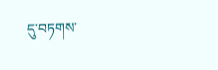དུ་བཏགས་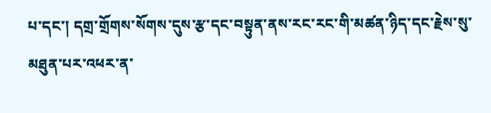པ་དང་། དགྲ་གྲོགས་སོགས་དུས་རྩ་དང་བསྟུན་ནས་རང་རང་གི་མཚན་ཉིད་དང་རྗེས་སུ་མཐུན་པར་འཕར་ན་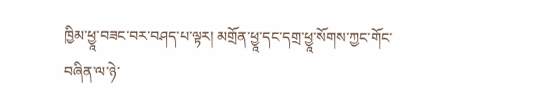ཁྱིམ་ཕྱཱ་བཟང་བར་བཤད་པ་ལྟར། མགྲོན་ཕྱཱ་དང་དགྲ་ཕྱཱ་སོགས་ཀྱང་གོང་བཞིན་ལ་ཉེ་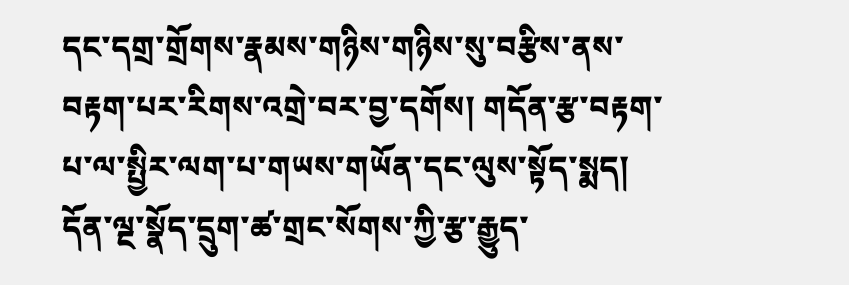དང་དགྲ་གྲོགས་རྣམས་གཉིས་གཉིས་སུ་བརྩིས་ནས་བརྟག་པར་རིགས་འགྲེ་བར་བྱ་དགོས། གདོན་རྩ་བརྟག་པ་ལ་སྤྱིར་ལག་པ་གཡས་གཡོན་དང་ལུས་སྟོད་སྨད། དོན་ལྔ་སྣོད་དྲུག་ཚ་གྲང་སོགས་ཀྱི་རྩ་རྒྱུད་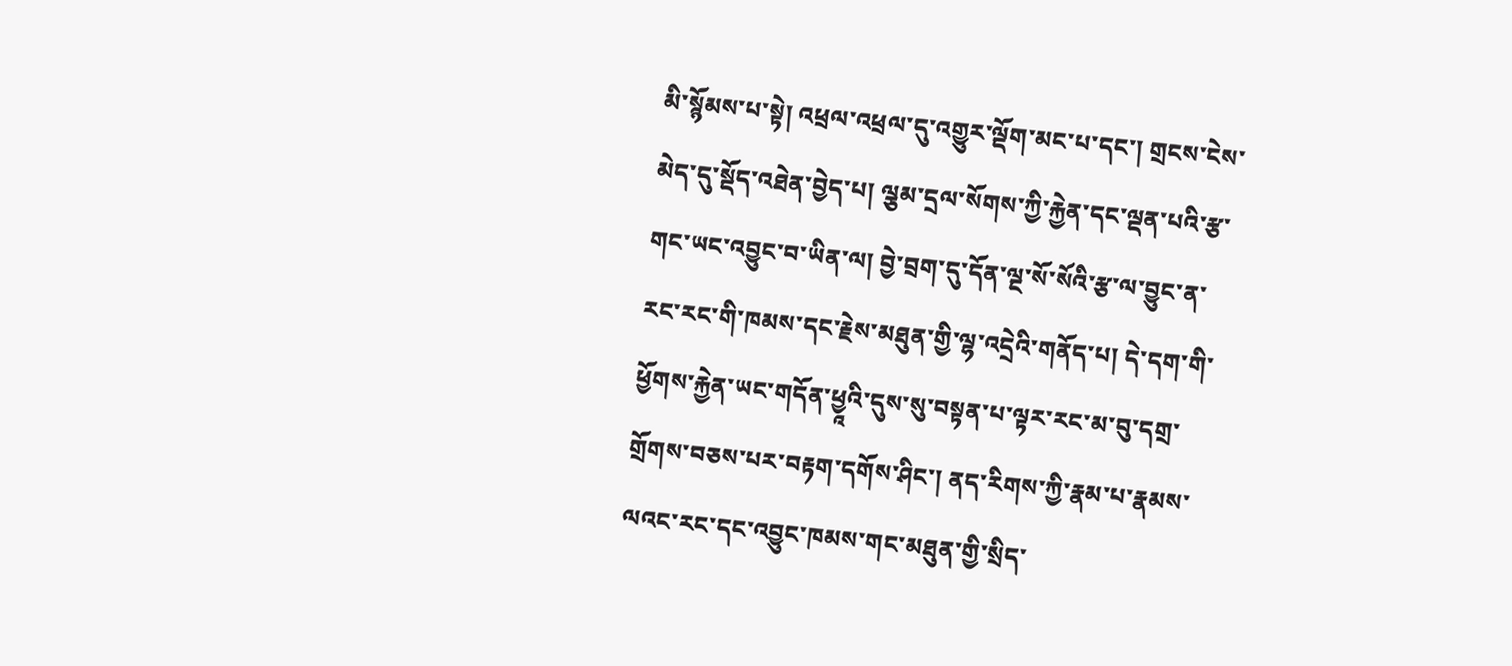མི་སྙོམས་པ་སྟེ། འཕྲལ་འཕྲལ་དུ་འགྱུར་ལྡོག་མང་པ་དང་། གྲངས་ངེས་མེད་དུ་སྡོད་འཐེན་བྱེད་པ། ལྕམ་དྲལ་སོགས་ཀྱི་རྐྱེན་དང་ལྡན་པའི་རྩ་གང་ཡང་འབྱུང་བ་ཡིན་ལ། བྱེ་བྲག་དུ་དོན་ལྔ་སོ་སོའི་རྩ་ལ་བྱུང་ན་རང་རང་གི་ཁམས་དང་རྗེས་མཐུན་གྱི་ལྷ་འདྲེའི་གནོད་པ། དེ་དག་གི་ཕྱོགས་རྐྱེན་ཡང་གདོན་ཕྱཱའི་དུས་སུ་བསྟན་པ་ལྟར་རང་མ་བུ་དགྲ་གྲོགས་བཅས་པར་བརྟག་དགོས་ཤིང་། ནད་རིགས་ཀྱི་རྣམ་པ་རྣམས་ལའང་རང་དང་འབྱུང་ཁམས་གང་མཐུན་གྱི་སྲིད་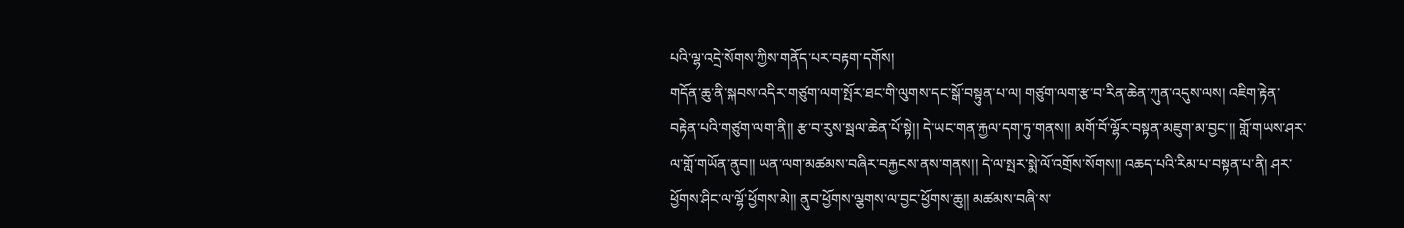པའི་ལྷ་འདྲེ་སོགས་ཀྱིས་གནོད་པར་བརྟག་དགོས།
གདོན་ཆུ་ནི་སྐབས་འདིར་གཙུག་ལག་སྤོར་ཐང་གི་ལུགས་དང་སྒོ་བསྟུན་པ་ལ། གཙུག་ལག་རྩ་བ་རིན་ཆེན་ཀུན་འདུས་ལས། འཇིག་རྟེན་བརྟེན་པའི་གཙུག་ལག་ནི།། རྩ་བ་རུས་སྦལ་ཆེན་པོ་སྟེ།། དེ་ཡང་གན་རྐྱལ་དག་ཏུ་གནས།། མགོ་བོ་ལྷོར་བསྟན་མཇུག་མ་བྱང་།། གློ་གཡས་ཤར་ལ་གློ་གཡོན་ནུབ།། ཡན་ལག་མཚམས་བཞིར་བརྐྱངས་ནས་གནས།། དེ་ལ་སྤར་སྨེ་ལོ་འགྲོས་སོགས།། འཆད་པའི་རིམ་པ་བསྟན་པ་ནི། ཤར་ཕྱོགས་ཤིང་ལ་ལྷོ་ཕྱོགས་མེ།། ནུབ་ཕྱོགས་ལྕགས་ལ་བྱང་ཕྱོགས་ཆུ།། མཚམས་བཞི་ས་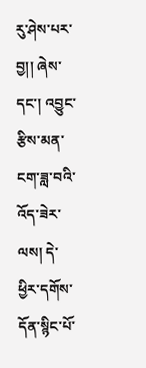རུ་ཤེས་པར་བྱ།། ཞེས་དང་། འབྱུང་རྩིས་མན་ངག་ཟླ་བའི་འོད་ཟེར་ལས། དེ་ཕྱིར་དགོས་དོན་སྙིང་པོ་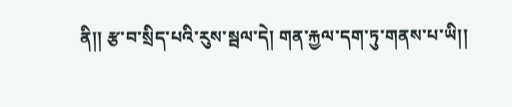ནི།། རྩ་བ་སྲིད་པའི་རུས་སྦལ་དེ། གན་རྐྱལ་དག་ཏུ་གནས་པ་ཡི།།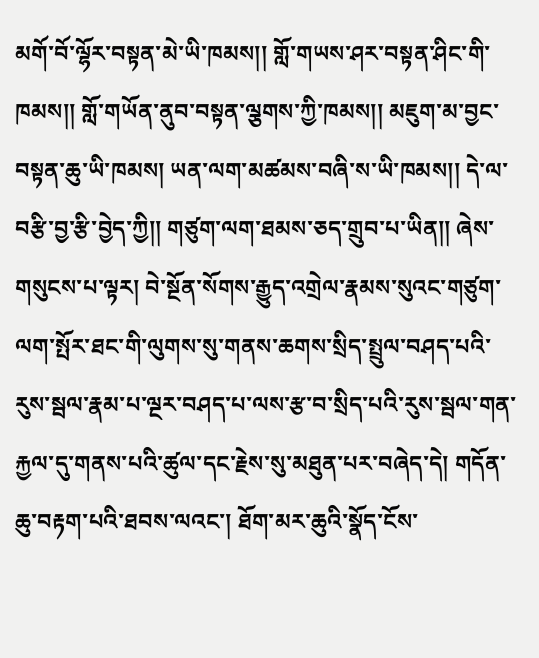མགོ་བོ་ལྷོར་བསྟན་མེ་ཡི་ཁམས།། གློ་གཡས་ཤར་བསྟན་ཤིང་གི་ཁམས།། གློ་གཡོན་ནུབ་བསྟན་ལྕགས་ཀྱི་ཁམས།། མཇུག་མ་བྱང་བསྟན་ཆུ་ཡི་ཁམས། ཡན་ལག་མཚམས་བཞི་ས་ཡི་ཁམས།། དེ་ལ་བརྩི་བྱ་རྩི་བྱེད་ཀྱི།། གཙུག་ལག་ཐམས་ཅད་གྲུབ་པ་ཡིན།། ཞེས་གསུངས་པ་ལྟར། བེ་སྔོན་སོགས་རྒྱུད་འགྲེལ་རྣམས་སུའང་གཙུག་ལག་སྤོར་ཐང་གི་ལུགས་སུ་གནས་ཆགས་སྲིད་སྤྲུལ་བཤད་པའི་རུས་སྦལ་རྣམ་པ་ལྔར་བཤད་པ་ལས་རྩ་བ་སྲིད་པའི་རུས་སྦལ་གན་རྐྱལ་དུ་གནས་པའི་ཚུལ་དང་རྗེས་སུ་མཐུན་པར་བཞེད་དེ། གདོན་ཆུ་བརྟག་པའི་ཐབས་ལའང་། ཐོག་མར་ཆུའི་སྣོད་ངོས་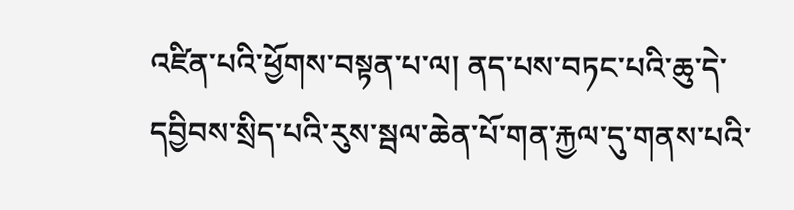འཛིན་པའི་ཕྱོགས་བསྟན་པ་ལ། ནད་པས་བཏང་པའི་ཆུ་དེ་དབྱིབས་སྲིད་པའི་རུས་སྦལ་ཆེན་པོ་གན་རྐྱལ་དུ་གནས་པའི་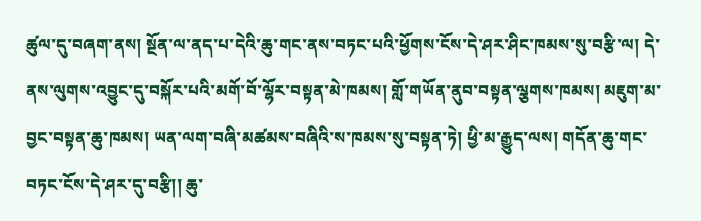ཚུལ་དུ་བཞག་ནས། སྔོན་ལ་ནད་པ་དེའི་ཆུ་གང་ནས་བཏང་པའི་ཕྱོགས་ངོས་དེ་ཤར་ཤིང་ཁམས་སུ་བརྩི་ལ། དེ་ནས་ལུགས་འབྱུང་དུ་བསྐོར་པའི་མགོ་བོ་ལྷོར་བསྟན་མེ་ཁམས། གློ་གཡོན་ནུབ་བསྟན་ལྕགས་ཁམས། མཇུག་མ་བྱང་བསྟན་ཆུ་ཁམས། ཡན་ལག་བཞི་མཚམས་བཞིའི་ས་ཁམས་སུ་བསྟན་ཏེ། ཕྱི་མ་རྒྱུད་ལས། གདོན་ཆུ་གང་བཏང་ངོས་དེ་ཤར་དུ་བརྩི།། ཆུ་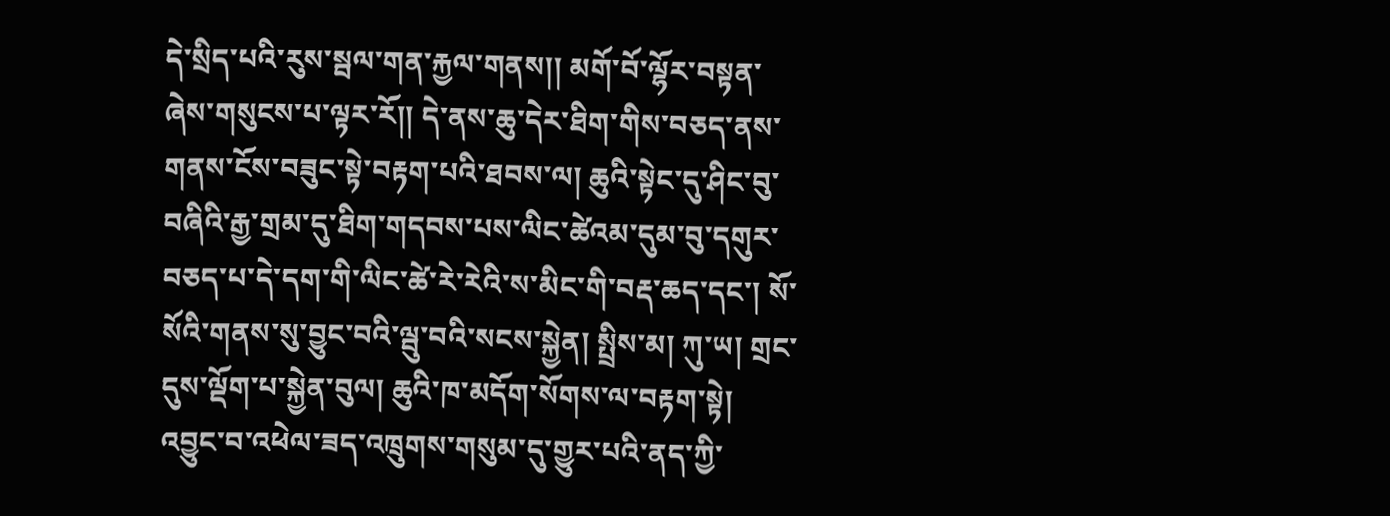དེ་སྲིད་པའི་རུས་སྦལ་གན་རྐྱལ་གནས།། མགོ་བོ་ལྷོར་བསྟན་ཞེས་གསུངས་པ་ལྟར་རོ།། དེ་ནས་ཆུ་དེར་ཐིག་གིས་བཅད་ནས་གནས་ངོས་བཟུང་སྟེ་བརྟག་པའི་ཐབས་ལ། ཆུའི་སྟེང་དུ་ཤིང་བུ་བཞིའི་རྒྱ་གྲམ་དུ་ཐིག་གདབས་པས་ལིང་ཚེའམ་དུམ་བུ་དགུར་བཅད་པ་དེ་དག་གི་ལིང་ཚེ་རེ་རེའི་ས་མིང་གི་བརྡ་ཆད་དང་། སོ་སོའི་གནས་སུ་བྱུང་བའི་ལྦུ་བའི་སངས་སྐྱེན། སྤྲིས་མ། ཀུ་ཡ། གྲང་དུས་ལྡོག་པ་སྐྱེན་བུལ། ཆུའི་ཁ་མདོག་སོགས་ལ་བརྟག་སྟེ། འབྱུང་བ་འཕེལ་ཟད་འཁྲུགས་གསུམ་དུ་གྱུར་པའི་ནད་ཀྱི་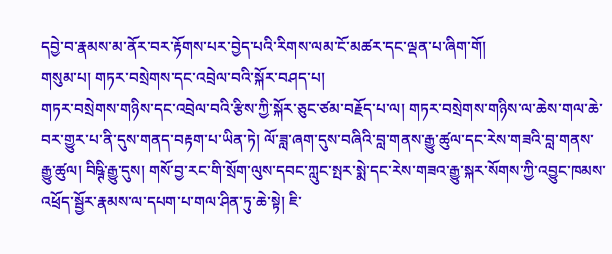དབྱེ་བ་རྣམས་མ་ནོར་བར་རྟོགས་པར་བྱེད་པའི་རིགས་ལམ་ངོ་མཚར་དང་ལྡན་པ་ཞིག་གོ།
གསུམ་པ། གཏར་བསྲེགས་དང་འབྲེལ་བའི་སྐོར་བཤད་པ།
གཏར་བསྲེགས་གཉིས་དང་འབྲེལ་བའི་རྩིས་ཀྱི་སྐོར་ཅུང་ཙམ་བརྗོད་པ་ལ། གཏར་བསྲེགས་གཉིས་ལ་ཆེས་གལ་ཆེ་བར་གྱུར་པ་ནི་དུས་གནད་བརྟག་པ་ཡིན་ཏེ། ལོ་ཟླ་ཞག་དུས་བཞིའི་བླ་གནས་རྒྱུ་ཚུལ་དང་རེས་གཟའི་བླ་གནས་རྒྱུ་ཚུལ། བིཥྚི་རྒྱུ་དུས། གསོ་བྱ་རང་གི་སྲོག་ལུས་དབང་ཀླུང་སྤར་སྨེ་དང་རེས་གཟའ་རྒྱུ་སྐར་སོགས་ཀྱི་འབྱུང་ཁམས་འཕྲོད་སྦྱོར་རྣམས་ལ་དཔག་པ་གལ་ཤིན་ཏུ་ཆེ་སྟེ། ཇི་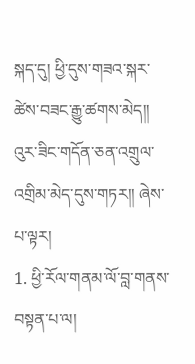སྐད་དུ། ཕྱི་དུས་གཟའ་སྐར་ཚེས་བཟང་རྒྱུ་ཚགས་མེད།། འུར་ཟིང་གདོན་ཅན་འགྲུལ་འགྲིམ་མེད་དུས་གཏར།། ཞེས་པ་ལྟར།
1. ཕྱི་རོལ་གནམ་ལོ་བླ་གནས་བསྟན་པ་ལ།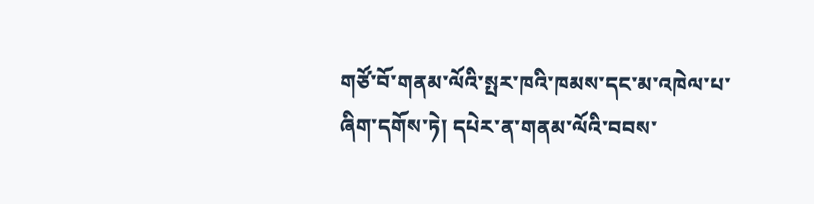གཙོ་བོ་གནམ་ལོའི་སྤར་ཁའི་ཁམས་དང་མ་འཁེལ་པ་ཞིག་དགོས་ཏེ། དཔེར་ན་གནམ་ལོའི་བབས་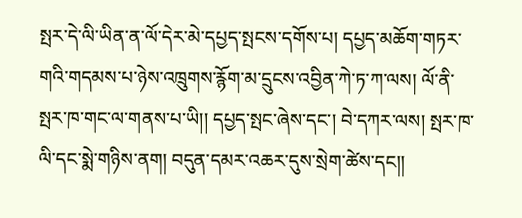སྤར་དེ་ལི་ཡིན་ན་ལོ་དེར་མེ་དཔྱད་སྤངས་དགོས་པ། དཔྱད་མཆོག་གཏར་གའི་གདམས་པ་ཉེས་འཁྲུགས་རྙོག་མ་དྲུངས་འབྱིན་ཀེ་ཏ་ཀ་ལས། ལོ་ནི་སྤར་ཁ་གང་ལ་གནས་པ་ཡི།། དཔྱད་སྤང་ཞེས་དང་། བེ་དཀར་ལས། སྤར་ཁ་ལི་དང་སྨེ་གཉིས་ནག། བདུན་དམར་འཆར་དུས་སྲེག་ཚེས་དང།།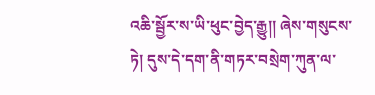འཆི་སྦྱོར་ས་ཡི་ཕུང་བྱེད་རྒྱུ།། ཞེས་གསུངས་ཏེ། དུས་དེ་དག་ནི་གཏར་བསྲེག་ཀུན་ལ་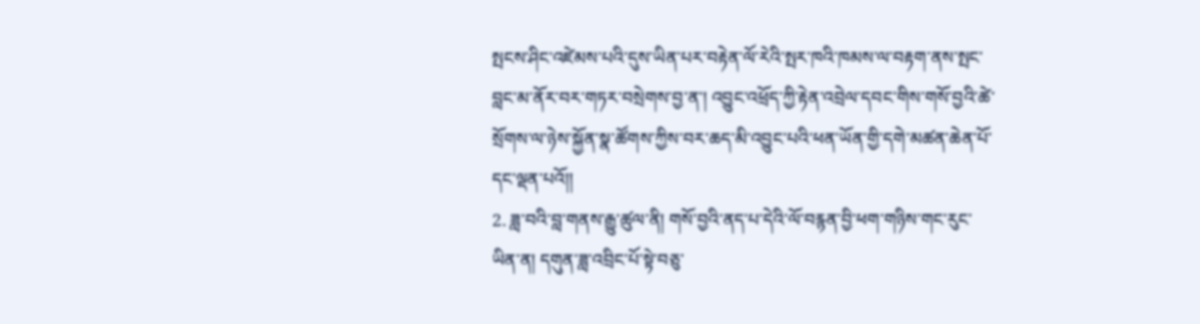སྤངས་ཤིང་འཛེམས་པའི་དུས་ཡིན་པར་བརྟེན་ལོ་རེའི་སྤར་ཁའི་ཁམས་ལ་བརྟག་ནས་སྤང་བླང་མ་ནོར་བར་གཏར་བསྲེགས་བྱ་ན་། འབྱུང་འཕྲོད་ཀྱི་རྟེན་འབྲེལ་དབང་གིས་གསོ་བྱའི་ཚེ་སྲོགས་ལ་ཉེས་སྐྱོན་སྣ་ཚོགས་ཀྱིས་བར་ཆད་མི་འབྱུང་པའི་ཕན་ཡོན་གྱི་དགེ་མཚན་ཆེན་པོ་དང་ལྡན་པའོ།།
2. ཟླ་བའི་བླ་གནས་རྒྱུ་ཚུལ་ནི། གསོ་བྱའི་ནད་པ་དེའི་ལོ་བརྙན་བྱི་ཕག་གཉིས་གང་རུང་ཡིན་ན། དགུན་ཟླ་འབྲིང་པོ་སྟེ་བཅུ་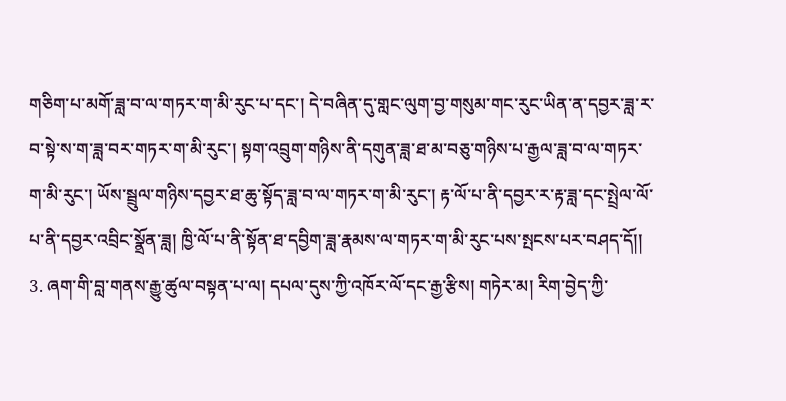གཅིག་པ་མགོ་ཟླ་བ་ལ་གཏར་ག་མི་རུང་པ་དང་། དེ་བཞིན་དུ་གླང་ལུག་བྱ་གསུམ་གང་རུང་ཡིན་ན་དབྱར་ཟླ་ར་བ་སྟེ་ས་ག་ཟླ་བར་གཏར་ག་མི་རུང་། སྟག་འབྲུག་གཉིས་ནི་དགུན་ཟླ་ཐ་མ་བཅུ་གཉིས་པ་རྒྱལ་ཟླ་བ་ལ་གཏར་ག་མི་རུང་། ཡོས་སྦྲུལ་གཉིས་དབྱར་ཐ་ཆུ་སྟོད་ཟླ་བ་ལ་གཏར་ག་མི་རུང་། རྟ་ལོ་པ་ནི་དབྱར་ར་རྟ་ཟླ་དང་སྤྲེལ་ལོ་པ་ནི་དབྱར་འབྲིང་སྣྲོན་ཟླ། ཁྱི་ལོ་པ་ནི་སྟོན་ཐ་དབྱིག་ཟླ་རྣམས་ལ་གཏར་ག་མི་རུང་པས་སྤངས་པར་བཤད་དོ།།
3. ཞག་གི་བླ་གནས་རྒྱུ་ཚུལ་བསྟན་པ་ལ། དཔལ་དུས་ཀྱི་འཁོར་ལོ་དང་རྒྱ་རྩིས། གཏེར་མ། རིག་བྱེད་ཀྱི་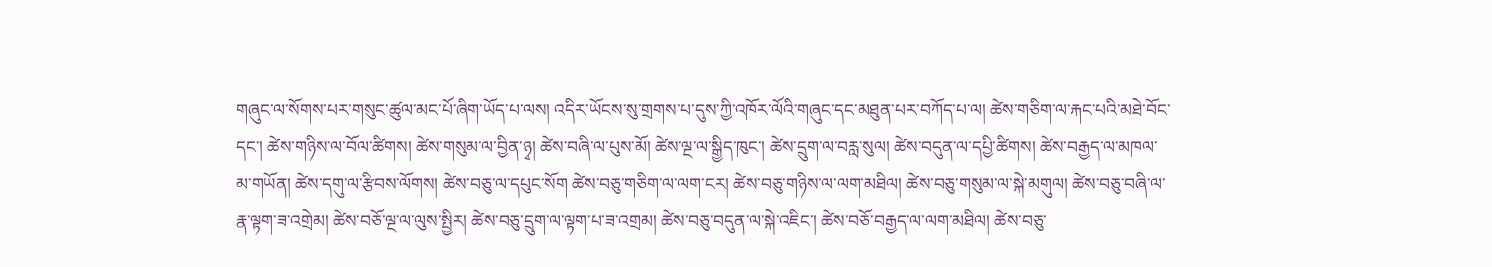གཞུང་ལ་སོགས་པར་གསུང་ཚུལ་མང་པོ་ཞིག་ཡོད་པ་ལས། འདིར་ཡོངས་སུ་གྲགས་པ་དུས་ཀྱི་འཁོར་ལོའི་གཞུང་དང་མཐུན་པར་བཀོད་པ་ལ། ཚེས་གཅིག་ལ་རྐང་པའི་མཐེ་བོང་དང་། ཚེས་གཉིས་ལ་བོལ་ཚིགས། ཚེས་གསུམ་ལ་བྱིན་ཉྭ། ཚེས་བཞི་ལ་པུས་མོ། ཚེས་ལྔ་ལ་སྒྱིད་ཁུང་། ཚེས་དྲུག་ལ་བརླ་སུལ། ཚེས་བདུན་ལ་དཔྱི་ཚིགས། ཚེས་བརྒྱད་ལ་མཁལ་མ་གཡོན། ཚེས་དགུ་ལ་རྩིབས་ལོགས། ཚེས་བཅུ་ལ་དཔུང་སོག ཚེས་བཅུ་གཅིག་ལ་ལག་ངར། ཚེས་བཅུ་གཉིས་ལ་ལག་མཐིལ། ཚེས་བཅུ་གསུམ་ལ་སྐེ་མགུལ། ཚེས་བཅུ་བཞི་ལ་རྣ་ལྟག་ཟ་འགྲེམ། ཚེས་བཅོ་ལྔ་ལ་ལུས་སྤྱིར། ཚེས་བཅུ་དྲུག་ལ་ལྟག་པ་ཟ་འགྲམ། ཚེས་བཅུ་བདུན་ལ་སྐེ་འཇིང་། ཚེས་བཅོ་བརྒྱད་ལ་ལག་མཐིལ། ཚེས་བཅུ་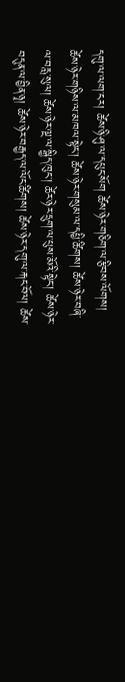དགུ་ལ་ལག་ངར། ཚེས་ཉི་ཤུ་ལ་དཔུང་སོག ཚེས་ཉེར་གཅིག་ལ་རྩིབས་ལོགས། ཚེས་ཉེར་གཉིས་ལ་མཁལ་སྟེང་། ཚེས་ཉེར་གསུམ་ལ་དཔྱི་ཚིགས། ཚེས་ཉེར་བཞི་ལ་བརླ་སུལ། ཚེས་ཉེར་ལྔ་ལ་སྒྱིད་ཁུང་། ཚེར་ཉེར་དྲུག་ལ་པུས་མོའི་སྟེང་། ཚེས་ཉེར་བདུན་ལ་བྱིན་ཉྭ། ཚེས་ཉེར་བརྒྱད་ལ་ལོང་ཚིགས། ཚེས་ཉེར་དགུ་ལ་རྐང་བོལ། ཚེས་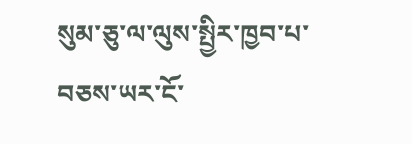སུམ་ཅུ་ལ་ལུས་སྤྱིར་ཁྱབ་པ་བཅས་ཡར་ངོ་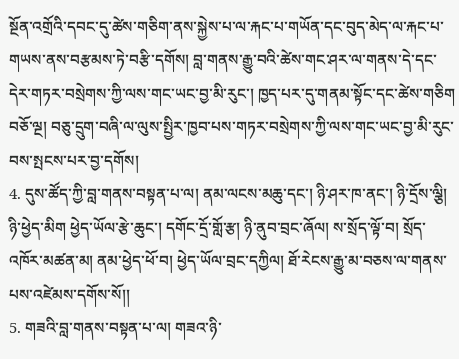སྔོན་འགྲོའི་དབང་དུ་ཚེས་གཅིག་ནས་སྐྱེས་པ་ལ་རྐང་པ་གཡོན་དང་བུད་མེད་ལ་རྐང་པ་གཡས་ནས་བརྩམས་ཏེ་བརྩི་དགོས། བླ་གནས་རྒྱུ་བའི་ཚེས་གང་ཤར་ལ་གནས་དེ་དང་དེར་གཏར་བསྲེགས་ཀྱི་ལས་གང་ཡང་བྱ་མི་རུང་། ཁྱད་པར་དུ་གནམ་སྟོང་དང་ཚེས་གཅིག བཅོ་ལྔ། བཅུ་དྲུག་བཞི་ལ་ལུས་སྤྱིར་ཁྱབ་པས་གཏར་བསྲེགས་ཀྱི་ལས་གང་ཡང་བྱ་མི་རུང་བས་སྤངས་པར་བྱ་དགོས།
4. དུས་ཚོད་ཀྱི་བླ་གནས་བསྟན་པ་ལ། ནམ་ལངས་མཆུ་དང་། ཉི་ཤར་ཁ་ནང་། ཉི་དྲོས་ལྕི། ཉི་ཕྱེད་མིག ཕྱེད་ཡོལ་རྩེ་ཆུང་། དགོང་དྲོ་གློ་རྩ། ཉི་ནུབ་བྲང་ཞོལ། ས་སྲོད་ལྟོ་བ། སྲོད་འཁོར་མཚན་མ། ནམ་ཕྱེད་ཕོ་བ། ཕྱེད་ཡོལ་བྲང་དཀྱིལ། ཐོ་རེངས་རྒྱུ་མ་བཅས་ལ་གནས་པས་འཛེམས་དགོས་སོ།།
5. གཟའི་བླ་གནས་བསྟན་པ་ལ། གཟའ་ཉི་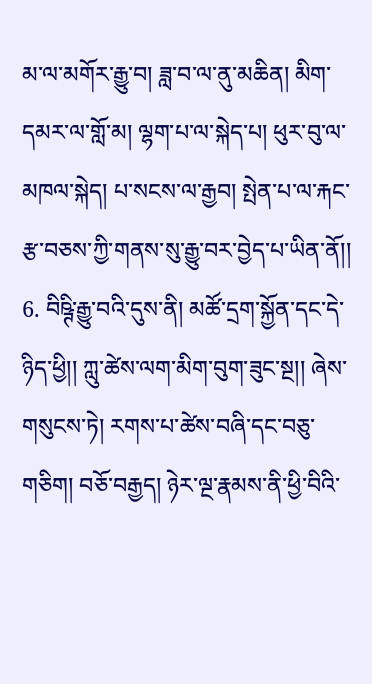མ་ལ་མགོར་རྒྱུ་བ། ཟླ་བ་ལ་ནུ་མཆིན། མིག་དམར་ལ་གློ་མ། ལྷག་པ་ལ་སྐེད་པ། ཕུར་བུ་ལ་མཁལ་སྐེད། པ་སངས་ལ་རྒྱབ། སྤེན་པ་ལ་རྐང་རྩ་བཅས་ཀྱི་གནས་སུ་རྒྱུ་བར་བྱེད་པ་ཡིན་ནོ།།
6. བིཥྚི་རྒྱུ་བའི་དུས་ནི། མཚོ་དྲག་སྐྱོན་དང་དེ་ཉིད་ཕྱི།། ཀླུ་ཚེས་ལག་མིག་བུག་ཟུང་སྔ།། ཞེས་གསུངས་ཏེ། རགས་པ་ཚེས་བཞི་དང་བཅུ་གཅིག། བཅོ་བརྒྱད། ཉེར་ལྔ་རྣམས་ནི་ཕྱི་བིའི་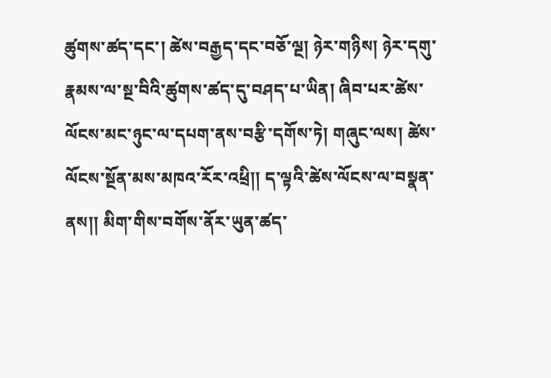ཚུགས་ཚད་དང་། ཚེས་བརྒྱད་དང་བཅོ་ལྔ། ཉེར་གཉིས། ཉེར་དགུ་རྣམས་ལ་སྔ་བིའི་ཚུགས་ཚད་དུ་བཤད་པ་ཡིན། ཞིབ་པར་ཚེས་ལོངས་མང་ཉུང་ལ་དཔག་ནས་བརྩི་དགོས་ཏེ། གཞུང་ལས། ཚེས་ལོངས་སྔོན་མས་མཁའ་རོར་འཕྲི།། ད་ལྟའི་ཚེས་ལོངས་ལ་བསྣན་ནས།། མིག་གིས་བགོས་ནོར་ཡུན་ཚད་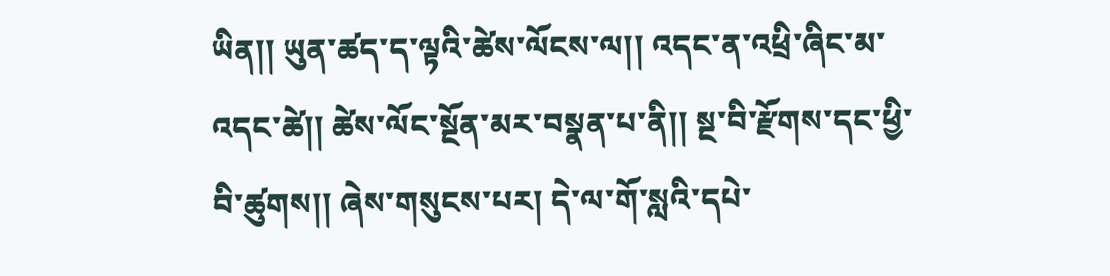ཡིན།། ཡུན་ཚད་ད་ལྟའི་ཚེས་ལོངས་ལ།། འདང་ན་འཕྲི་ཞིང་མ་འདང་ཚེ།། ཚེས་ལོང་སྔོན་མར་བསྣན་པ་ནི།། སྔ་བི་རྫོགས་དང་ཕྱི་བི་ཚུགས།། ཞེས་གསུངས་པར། དེ་ལ་གོ་སླའི་དཔེ་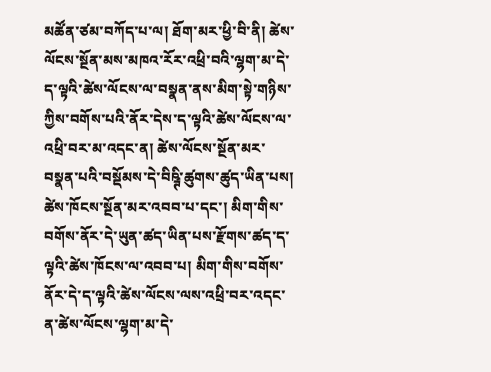མཚོན་ཙམ་བཀོད་པ་ལ། ཐོག་མར་ཕྱི་བི་ནི། ཚེས་ལོངས་སྔོན་མས་མཁའ་རོར་འཕྲི་བའི་ལྷག་མ་དེ་ད་ལྟའི་ཚེས་ལོངས་ལ་བསྣན་ནས་མིག་སྟེ་གཉིས་ཀྱིས་བགོས་པའི་ནོར་དེས་ད་ལྟའི་ཚེས་ལོངས་ལ་འཕྲི་བར་མ་འདང་ན། ཚེས་ལོངས་སྔོན་མར་བསྣན་པའི་བསྡོམས་དེ་བིཥྚི་ཚུགས་ཚུད་ཡིན་པས། ཚེས་ཁོངས་སྔོན་མར་འབབ་པ་དང་། མིག་གིས་བགོས་ནོར་དེ་ཡུན་ཚད་ཡིན་པས་རྫོགས་ཚད་ད་ལྟའི་ཚེས་ཁོངས་ལ་འབབ་པ། མིག་གིས་བགོས་ནོར་དེ་ད་ལྟའི་ཚེས་ལོངས་ལས་འཕྲི་བར་འདང་ན་ཚེས་ལོངས་ལྷག་མ་དེ་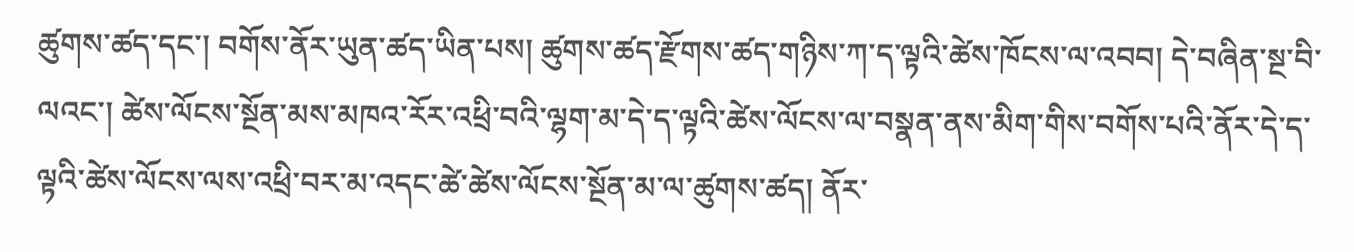ཚུགས་ཚད་དང་། བགོས་ནོར་ཡུན་ཚད་ཡིན་པས། ཚུགས་ཚད་རྫོགས་ཚད་གཉིས་ཀ་ད་ལྟའི་ཚེས་ཁོངས་ལ་འབབ། དེ་བཞིན་སྔ་བི་ལའང་། ཚེས་ལོངས་སྔོན་མས་མཁའ་རོར་འཕྲི་བའི་ལྷག་མ་དེ་ད་ལྟའི་ཚེས་ལོངས་ལ་བསྣན་ནས་མིག་གིས་བགོས་པའི་ནོར་དེ་ད་ལྟའི་ཚེས་ལོངས་ལས་འཕྲི་བར་མ་འདང་ཚེ་ཚེས་ལོངས་སྔོན་མ་ལ་ཚུགས་ཚད། ནོར་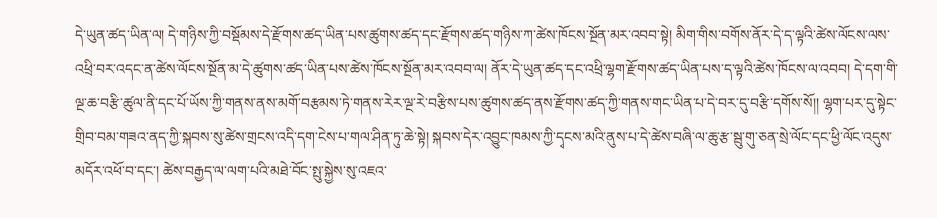དེ་ཡུན་ཚད་ཡིན་ལ། དེ་གཉིས་ཀྱི་བསྡོམས་དེ་རྫོགས་ཚད་ཡིན་པས་ཚུགས་ཚད་དང་རྫོགས་ཚད་གཉིས་ཀ་ཚེས་ཁོངས་སྔོན་མར་འབབ་སྟེ། མིག་གིས་བགོས་ནོར་དེ་ད་ལྟའི་ཚེས་ལོངས་ལས་འཕྲི་བར་འདང་ན་ཚེས་ལོངས་སྔོན་མ་དེ་ཚུགས་ཚད་ཡིན་པས་ཚེས་ཁོངས་སྔོན་མར་འབབ་ལ། ནོར་དེ་ཡུན་ཚད་དང་འཕྲི་ལྷག་རྫོགས་ཚད་ཡིན་པས་ད་ལྟའི་ཚེས་ཁོངས་ལ་འབབ། དེ་དག་གི་ལྔ་ཆ་བརྩི་ཚུལ་ནི་དང་པོ་ཡོས་ཀྱི་གནས་ནས་མགོ་བརྩམས་ཏེ་གནས་རེར་ལྔ་རེ་བརྩིས་པས་ཚུགས་ཚད་ནས་རྫོགས་ཚད་ཀྱི་གནས་གང་ཡིན་པ་དེ་བར་དུ་བརྩི་དགོས་སོ།། ལྷག་པར་དུ་སྟེང་གྲིབ་བམ་གཟའ་ནད་ཀྱི་སྐབས་སུ་ཚེས་གྲངས་འདི་དག་ངེས་པ་གལ་ཤིན་ཏུ་ཆེ་སྟེ། སྐབས་དེར་འབྱུང་ཁམས་ཀྱི་དྭངས་མའི་ནུས་པ་དེ་ཚེས་བཞི་ལ་ཆུ་རྩ་སྦུ་གུ་ཅན་སྲེ་ལོང་དང་ཕྱི་ལོང་འདུས་མདོར་འཕོ་བ་དང་། ཚེས་བརྒྱད་ལ་ལག་པའི་མཐེ་བོང་སྤུ་སྐྱེས་སུ་འཇའ་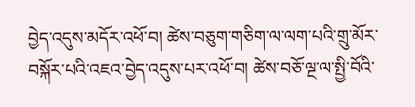བྱེད་འདུས་མདོར་འཕོ་བ། ཚེས་བཅུག་གཅིག་ལ་ལག་པའི་གྲུ་མོར་བསྐོར་པའི་འཇའ་བྱེད་འདུས་པར་འཕོ་བ། ཚེས་བཅོ་ལྔ་ལ་སྤྱི་བོའི་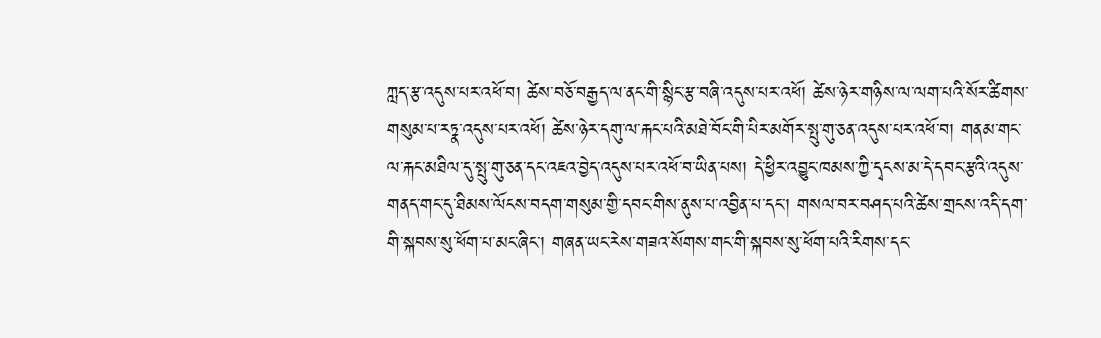ཀླད་རྩ་འདུས་པར་འཕོ་བ། ཚེས་བཅོ་བརྒྱད་ལ་ནང་གི་སྙིང་རྩ་བཞི་འདུས་པར་འཕོ། ཚེས་ཉེར་གཉིས་ལ་ལག་པའི་སོར་ཚིགས་གསུམ་པ་རཏྣ་འདུས་པར་འཕོ། ཚེས་ཉེར་དགུ་ལ་རྐང་པའི་མཐེ་བོང་གི་པིར་མགོར་སྤུ་གུ་ཅན་འདུས་པར་འཕོ་བ། གནམ་གང་ལ་རྐང་མཐིལ་དུ་སྤུ་གུ་ཅན་དང་འཇའ་བྱེད་འདུས་པར་འཕོ་བ་ཡིན་པས། དེ་ཕྱིར་འབྱུང་ཁམས་ཀྱི་དྭངས་མ་དེ་དབང་རྩའི་འདུས་གནད་གང་དུ་ཐིམས་ལོངས་བདག་གསུམ་གྱི་དབང་གིས་ནུས་པ་འབྱིན་པ་དང་། གསལ་བར་བཤད་པའི་ཚེས་གྲངས་འདི་དག་གི་སྐབས་སུ་ཕོག་པ་མང་ཞིང་། གཞན་ཡང་རེས་གཟའ་སོགས་གང་གི་སྐབས་སུ་ཕོག་པའི་རིགས་དང་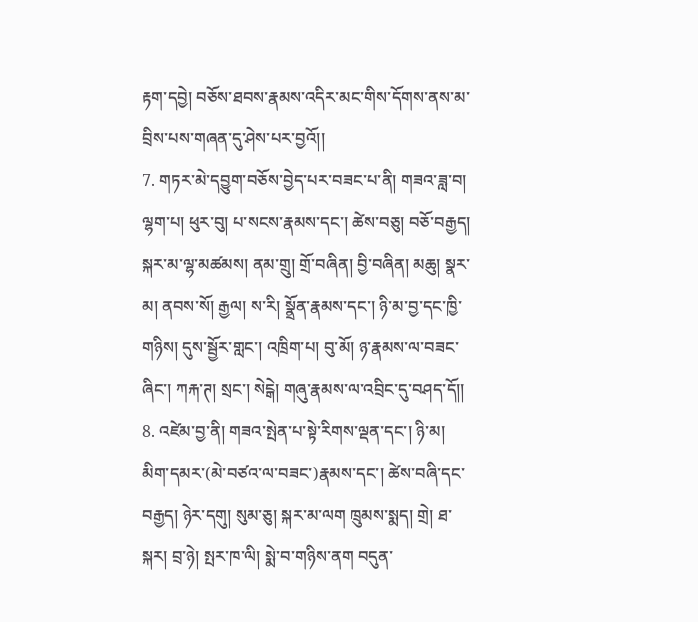རྟག་དབྱེ། བཅོས་ཐབས་རྣམས་འདིར་མང་གིས་དོགས་ནས་མ་བྲིས་པས་གཞན་དུ་ཤེས་པར་བྱའོ།།
7. གཏར་མེ་དབྱུག་བཅོས་བྱེད་པར་བཟང་པ་ནི། གཟའ་ཟླ་བ། ལྷག་པ། ཕུར་བུ། པ་སངས་རྣམས་དང་། ཚེས་བཅུ། བཅོ་བརྒྱད། སྐར་མ་ལྷ་མཚམས། ནམ་གྲུ། གྲོ་བཞིན། བྱི་བཞིན། མཆུ། སྣར་མ། ནབས་སོ། རྒྱལ། ས་རི། སྣྲོན་རྣམས་དང་། ཉི་མ་བྱ་དང་ཁྱི་གཉིས། དུས་སྦྱོར་གླང་། འཁྲིག་པ། བུ་མོ། ཉ་རྣམས་ལ་བཟང་ཞིང་། ཀརྐ་ཊ། སྲང་། སེངྒེ། གཞུ་རྣམས་ལ་འབྲིང་དུ་བཤད་དོ།།
8. འཛེམ་བྱ་ནི། གཟའ་སྤེན་པ་སྟེ་རིགས་ལྡན་དང་། ཉི་མ། མིག་དམར་(མེ་བཙའ་ལ་བཟང་)རྣམས་དང་། ཚེས་བཞི་དང་བརྒྱད། ཉེར་དགུ། སུམ་ཅུ། སྐར་མ་ལག ཁྲུམས་སྨད། གྲེ། ཐ་སྐར། བྲ་ཉེ། སྤར་ཁ་ལི། སྨེ་བ་གཉིས་ནག བདུན་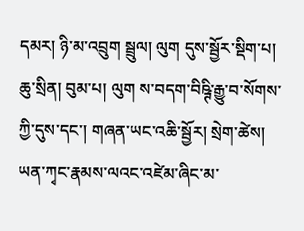དམར། ཉི་མ་འབྲུག སྦྲུལ། ལུག དུས་སྦྱོར་སྡིག་པ། ཆུ་སྲིན། བུམ་པ། ལུག ས་བདག་བིཥྚི་རྒྱུ་བ་སོགས་ཀྱི་དུས་དང་། གཞན་ཡང་འཆི་སྦྱོར། སྲེག་ཚེས། ཡན་ཀྭང་རྣམས་ལའང་འཛེམ་ཞིང་མ་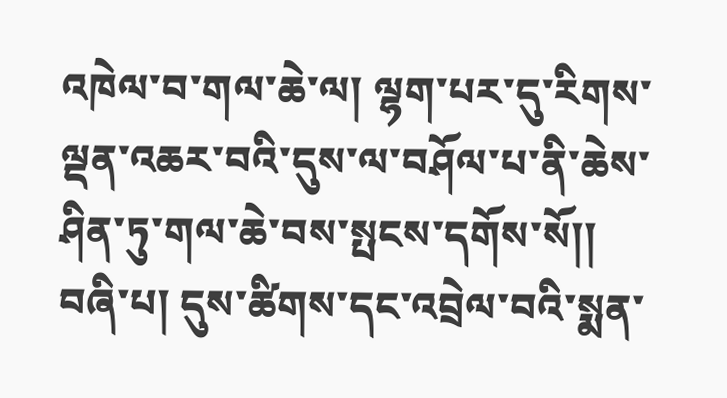འཁེལ་བ་གལ་ཆེ་ལ། ལྷག་པར་དུ་རིགས་ལྡན་འཆར་བའི་དུས་ལ་བཤོལ་པ་ནི་ཆེས་ཤིན་ཏུ་གལ་ཆེ་བས་སྤངས་དགོས་སོ།།
བཞི་པ། དུས་ཚིགས་དང་འབྲེལ་བའི་སྨན་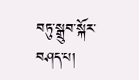བཏུ་སྒྲུབ་སྐོར་བཤད་པ།